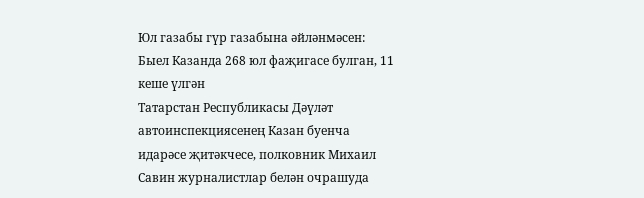Юл газабы гүр газабына әйләнмәсен: Быел Казанда 268 юл фаҗигасе булган, 11 кеше үлгән
Татарстан Республикасы Дәүләт автоинспекциясенең Казан буенча идарәсе җитәкчесе, полковник Михаил Савин журналистлар белән очрашуда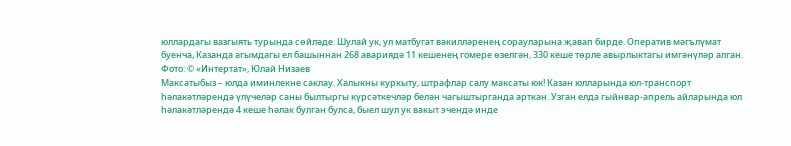юллардагы вазгыять турында сөйләде. Шулай ук, ул матбугат вәкилләренең сорауларына җавап бирде. Оператив мәгълүмат буенча, Казанда агымдагы ел башыннан 268 авариядә 11 кешенең гомере өзелгән, 330 кеше төрле авырлыктагы имгәнүләр алган.
Фото: © «Интертат», Юлай Низаев
Максатыбыз – юлда иминлекне саклау. Халыкны куркыту, штрафлар салу максаты юк! Казан юлларында юл-транспорт һәлакәтләрендә үлүчеләр саны былтыргы күрсәткечләр белән чагыштырганда арткан. Узган елда гыйнвар-апрель айларында юл һәлакәтләрендә 4 кеше һәлак булган булса, быел шул ук вакыт эчендә инде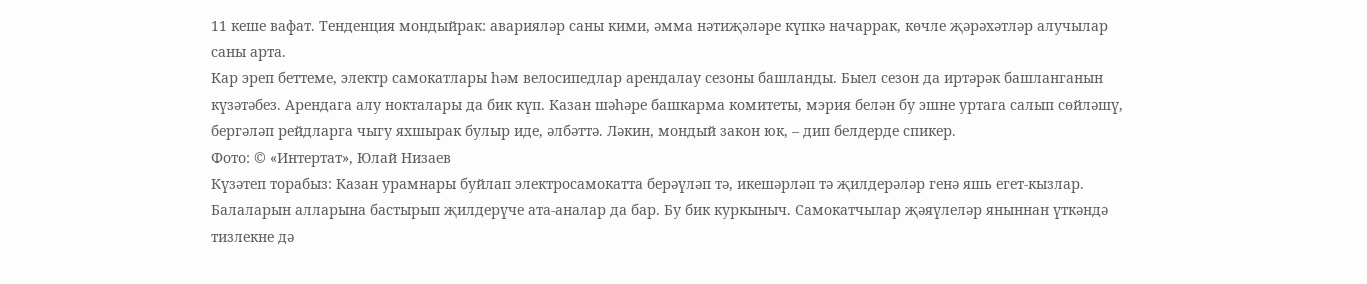11 кеше вафат. Тенденция мондыйрак: аварияләр саны кими, әмма нәтиҗәләре күпкә начаррак, көчле җәрәхәтләр алучылар саны арта.
Кар эреп беттеме, электр самокатлары һәм велосипедлар арендалау сезоны башланды. Быел сезон да иртәрәк башланганын күзәтәбез. Арендага алу нокталары да бик күп. Казан шәһәре башкарма комитеты, мэрия белән бу эшне уртага салып сөйләшү, бергәләп рейдларга чыгу яхшырак булыр иде, әлбәттә. Ләкин, мондый закон юк, – дип белдерде спикер.
Фото: © «Интертат», Юлай Низаев
Күзәтеп торабыз: Казан урамнары буйлап электросамокатта берәүләп тә, икешәрләп тә җилдерәләр генә яшь егет-кызлар. Балаларын алларына бастырып җилдерүче ата-аналар да бар. Бу бик куркыныч. Самокатчылар җәяүлеләр яныннан үткәндә тизлекне дә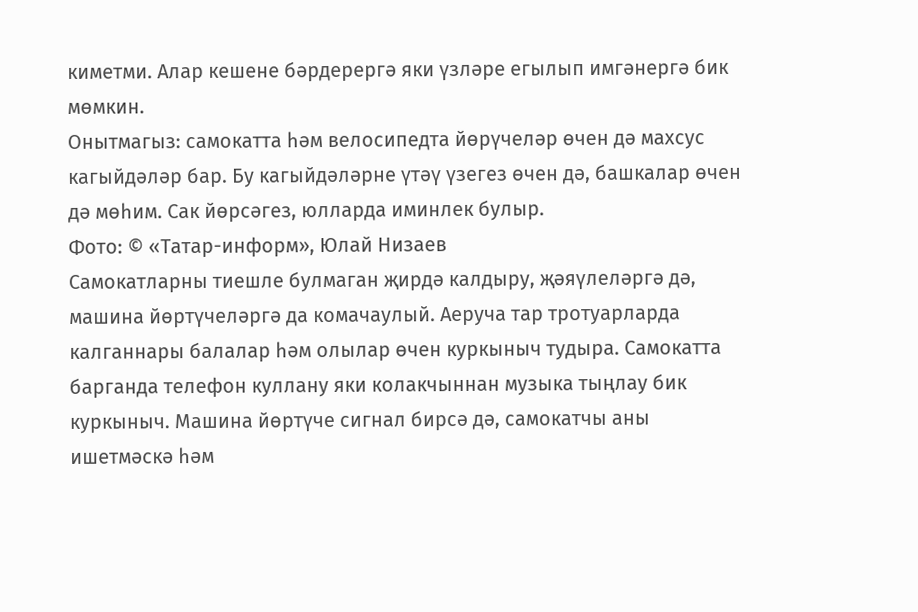киметми. Алар кешене бәрдерергә яки үзләре егылып имгәнергә бик мөмкин.
Онытмагыз: самокатта һәм велосипедта йөрүчеләр өчен дә махсус кагыйдәләр бар. Бу кагыйдәләрне үтәү үзегез өчен дә, башкалар өчен дә мөһим. Сак йөрсәгез, юлларда иминлек булыр.
Фото: © «Татар-информ», Юлай Низаев
Самокатларны тиешле булмаган җирдә калдыру, җәяүлеләргә дә, машина йөртүчеләргә да комачаулый. Аеруча тар тротуарларда калганнары балалар һәм олылар өчен куркыныч тудыра. Самокатта барганда телефон куллану яки колакчыннан музыка тыңлау бик куркыныч. Машина йөртүче сигнал бирсә дә, самокатчы аны ишетмәскә һәм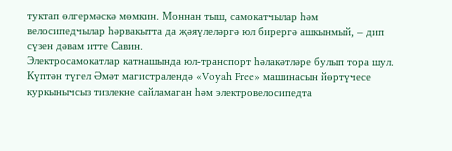туктап өлгермәскә мөмкин. Моннан тыш, самокатчылар һәм велосипедчылар һәрвакытта да җәяүлеләргә юл бирергә ашкынмый, – дип сүзен дәвам итте Савин.
Электросамокатлар катнашында юл-транспорт һәлакәтләре булып тора шул. Күптән түгел Әмәт магистралендә «Voyah Free» машинасын йөртүчесе куркынычсыз тизлекне сайламаган һәм электровелосипедта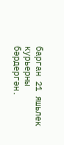барган 21 яшьлек курьерны бәрдергән.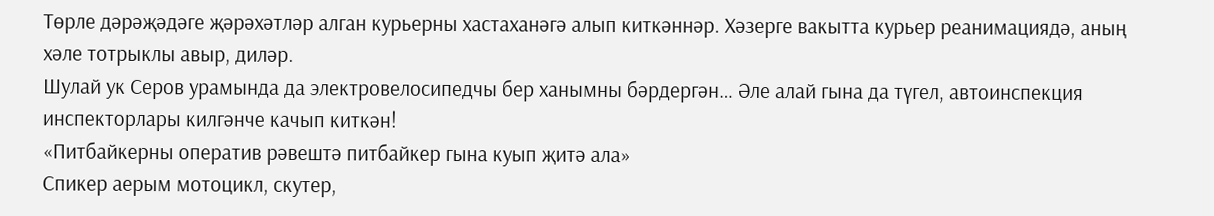Төрле дәрәҗәдәге җәрәхәтләр алган курьерны хастаханәгә алып киткәннәр. Хәзерге вакытта курьер реанимациядә, аның хәле тотрыклы авыр, диләр.
Шулай ук Серов урамында да электровелосипедчы бер ханымны бәрдергән… Әле алай гына да түгел, автоинспекция инспекторлары килгәнче качып киткән!
«Питбайкерны оператив рәвештә питбайкер гына куып җитә ала»
Спикер аерым мотоцикл, скутер,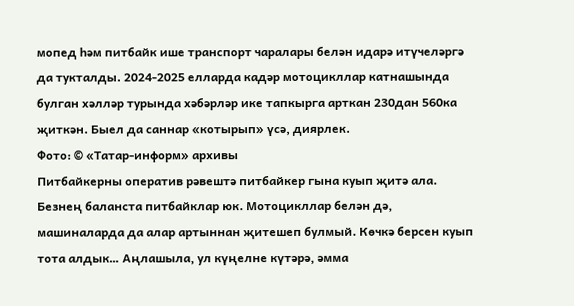мопед һәм питбайк ише транспорт чаралары белән идарә итүчеләргә да тукталды. 2024-2025 елларда кадәр мотоцикллар катнашында булган хәлләр турында хәбәрләр ике тапкырга арткан 230дан 560ка җиткән. Быел да саннар «котырып» үсә, диярлек.
Фото: © «Татар-информ» архивы
Питбайкерны оператив рәвештә питбайкер гына куып җитә ала. Безнең баланста питбайклар юк. Мотоцикллар белән дә, машиналарда да алар артыннан җитешеп булмый. Көчкә берсен куып тота алдык… Аңлашыла, ул күңелне күтәрә, әмма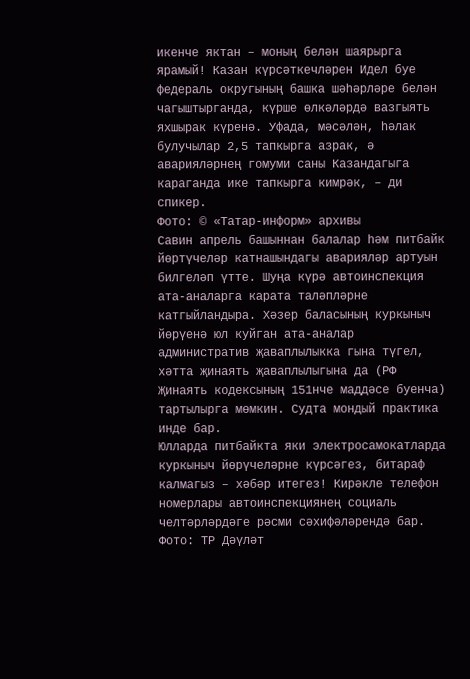икенче яктан – моның белән шаярырга ярамый! Казан күрсәткечләрен Идел буе федераль округының башка шәһәрләре белән чагыштырганда, күрше өлкәләрдә вазгыять яхшырак күренә. Уфада, мәсәлән, һәлак булучылар 2,5 тапкырга азрак, ә аварияләрнең гомуми саны Казандагыга караганда ике тапкырга кимрәк, – ди спикер.
Фото: © «Татар-информ» архивы
Савин апрель башыннан балалар һәм питбайк йөртүчеләр катнашындагы аварияләр артуын билгеләп үтте. Шуңа күрә автоинспекция ата-аналарга карата таләпләрне катгыйландыра. Хәзер баласының куркыныч йөрүенә юл куйган ата-аналар административ җаваплылыкка гына түгел, хәтта җинаять җаваплылыгына да (РФ Җинаять кодексының 151нче маддәсе буенча) тартылырга мөмкин. Судта мондый практика инде бар.
Юлларда питбайкта яки электросамокатларда куркыныч йөрүчеләрне күрсәгез, битараф калмагыз – хәбәр итегез! Кирәкле телефон номерлары автоинспекциянең социаль челтәрләрдәге рәсми сәхифәләрендә бар.
Фото: ТР Дәүләт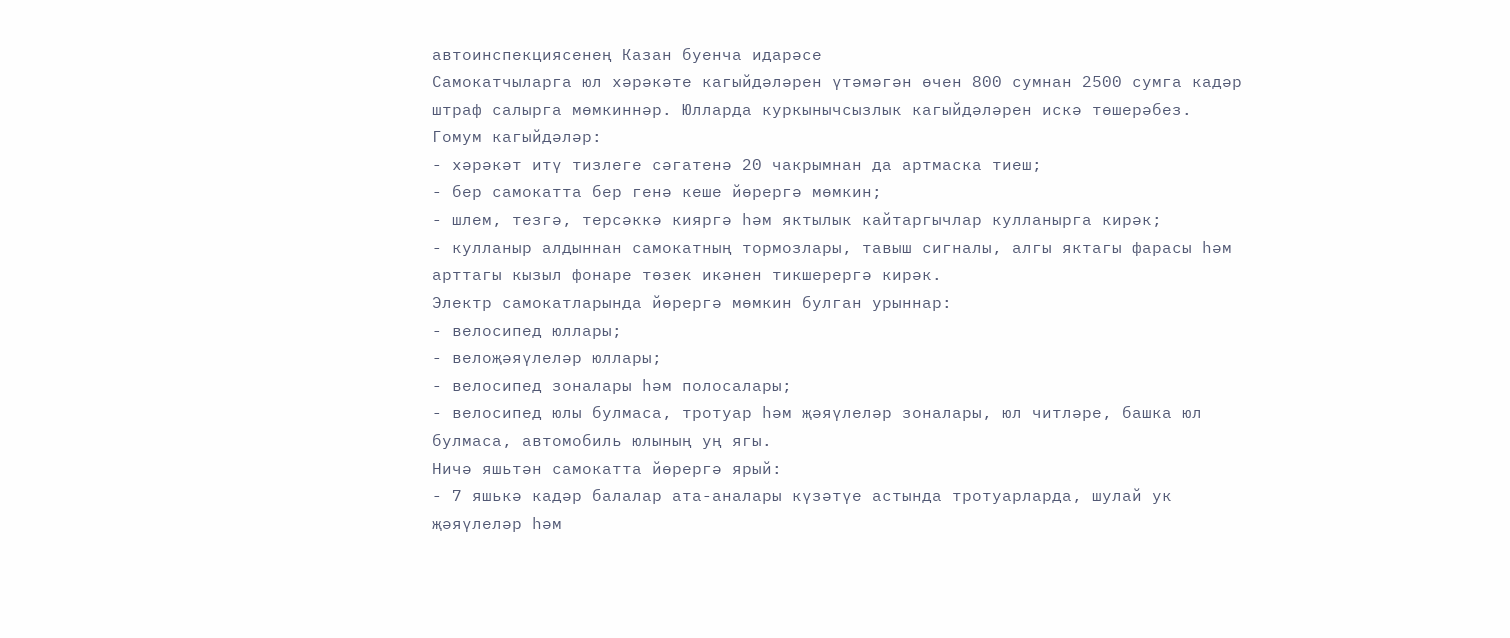автоинспекциясенең Казан буенча идарәсе
Самокатчыларга юл хәрәкәте кагыйдәләрен үтәмәгән өчен 800 сумнан 2500 сумга кадәр штраф салырга мөмкиннәр. Юлларда куркынычсызлык кагыйдәләрен искә төшерәбез.
Гомум кагыйдәләр:
- хәрәкәт итү тизлеге сәгатенә 20 чакрымнан да артмаска тиеш;
- бер самокатта бер генә кеше йөрергә мөмкин;
- шлем, тезгә, терсәккә кияргә һәм яктылык кайтаргычлар кулланырга кирәк;
- кулланыр алдыннан самокатның тормозлары, тавыш сигналы, алгы яктагы фарасы һәм арттагы кызыл фонаре төзек икәнен тикшерергә кирәк.
Электр самокатларында йөрергә мөмкин булган урыннар:
- велосипед юллары;
- велоҗәяүлеләр юллары;
- велосипед зоналары һәм полосалары;
- велосипед юлы булмаса, тротуар һәм җәяүлеләр зоналары, юл читләре, башка юл булмаса, автомобиль юлының уң ягы.
Ничә яшьтән самокатта йөрергә ярый:
- 7 яшькә кадәр балалар ата-аналары күзәтүе астында тротуарларда, шулай ук җәяүлеләр һәм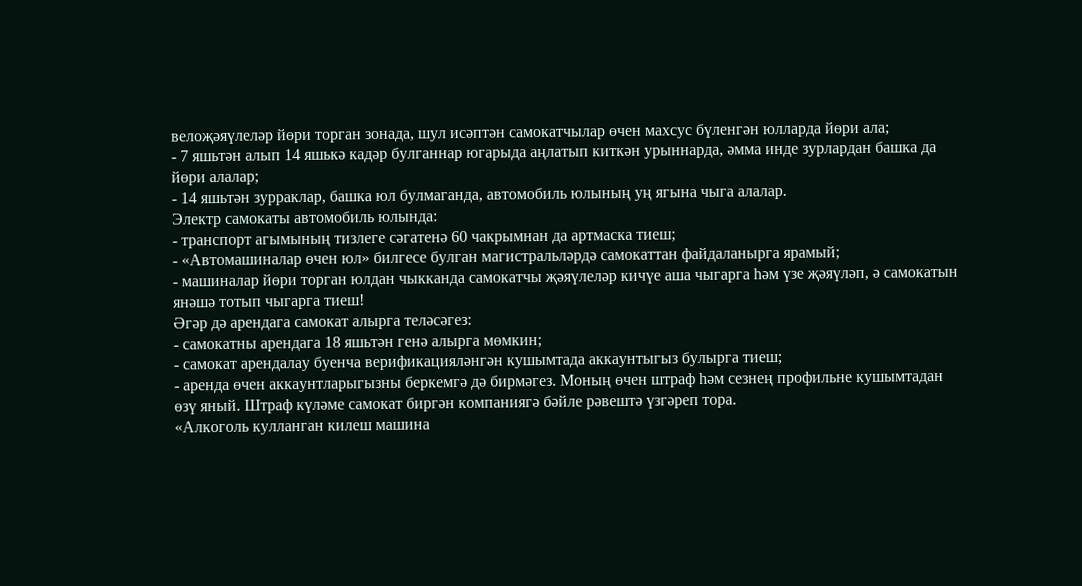велоҗәяүлеләр йөри торган зонада, шул исәптән самокатчылар өчен махсус бүленгән юлларда йөри ала;
- 7 яшьтән алып 14 яшькә кадәр булганнар югарыда аңлатып киткән урыннарда, әмма инде зурлардан башка да йөри алалар;
- 14 яшьтән зурраклар, башка юл булмаганда, автомобиль юлының уң ягына чыга алалар.
Электр самокаты автомобиль юлында:
- транспорт агымының тизлеге сәгатенә 60 чакрымнан да артмаска тиеш;
- «Автомашиналар өчен юл» билгесе булган магистральләрдә самокаттан файдаланырга ярамый;
- машиналар йөри торган юлдан чыкканда самокатчы җәяүлеләр кичүе аша чыгарга һәм үзе җәяүләп, ә самокатын янәшә тотып чыгарга тиеш!
Әгәр дә арендага самокат алырга теләсәгез:
- самокатны арендага 18 яшьтән генә алырга мөмкин;
- самокат арендалау буенча верификацияләнгән кушымтада аккаунтыгыз булырга тиеш;
- аренда өчен аккаунтларыгызны беркемгә дә бирмәгез. Моның өчен штраф һәм сезнең профильне кушымтадан өзү яный. Штраф күләме самокат биргән компаниягә бәйле рәвештә үзгәреп тора.
«Алкоголь кулланган килеш машина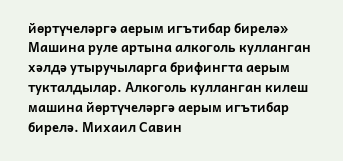йөртүчеләргә аерым игътибар бирелә»
Машина руле артына алкоголь кулланган хәлдә утыручыларга брифингта аерым тукталдылар. Алкоголь кулланган килеш машина йөртүчеләргә аерым игътибар бирелә. Михаил Савин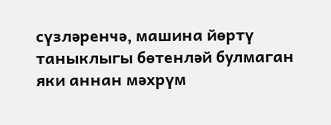сүзләренчә, машина йөртү таныклыгы бөтенләй булмаган яки аннан мәхрүм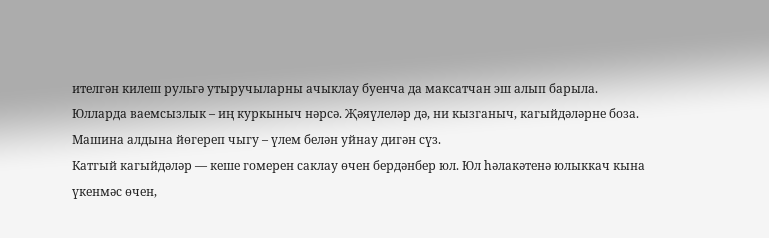ителгән килеш рульгә утыручыларны ачыклау буенча да максатчан эш алып барыла.
Юлларда ваемсызлык – иң куркыныч нәрсә. Җәяүлеләр дә, ни кызганыч, кагыйдәләрне боза. Машина алдына йөгереп чыгу – үлем белән уйнау дигән сүз.
Катгый кагыйдәләр — кеше гомерен саклау өчен бердәнбер юл. Юл һәлакәтенә юлыккач кына үкенмәс өчен,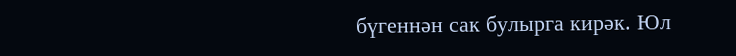бүгеннән сак булырга кирәк. Юл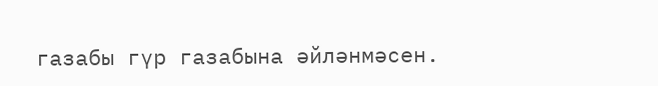газабы гүр газабына әйләнмәсен.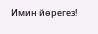Имин йөрегез!